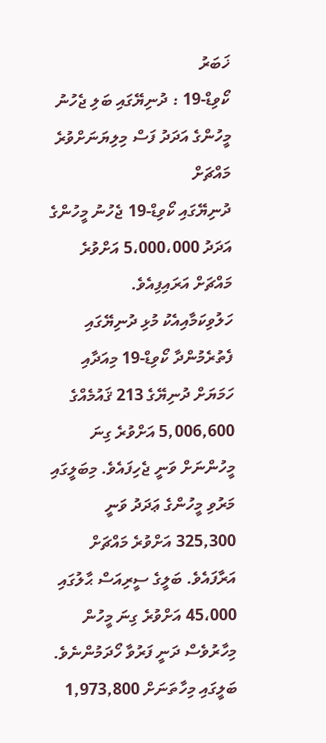ޚަބަރު
ކޯވިޑް-19 : ދުނިޔޭގައި ބަލި ޖެހުނު މީހުންގެ އަދަދު ފަސް މިލިޔަނަށްވުރެ މައްޗަށް
ދުނިޔޭގައި ކޯވިޑް-19 ޖެހުނު މީހުންގެ އަދަދު 5،000،000 އަށްވުރެ މައްޗަށް އަރައިފިއެވެ.
ހަލުވިކަމާއިއެކު މުޅި ދުނިޔޭގައި ފެތުރެމުންދާ ކޯވިޑް-19 މިއަދާއި ހަމަޔަށް ދުނިޔޭގެ 213 ޤައުމެއްގެ 5,006,600 އަށްވުރެ ގިނަ މީހުންނަށް ވަނީ ޖެހިފައެވެ. މިބަލީގައި މަރުވި މީހުންގެ ޢަދަދު ވަނީ 325,300 އަށްވުރެ މައްޗަށް އަރާފައެވެ. ބަލީގެ ސީރިއަސް ޙާލުގައި 45،000 އަށްވުރެ ގިނަ މީހުން މިހާރުވެސް ދަނީ ފަރުވާ ހޯދަމުންނެވެ. ބަލީގައި މިހާތަނަށް 1,973,800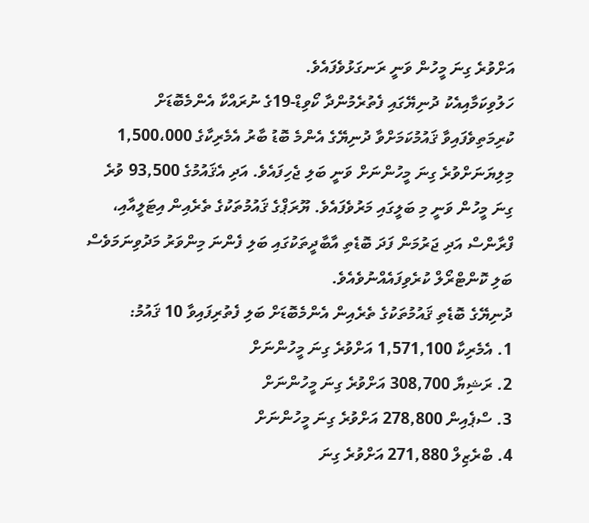އަށްވުރެ ގިނަ މީހުން ވަނީ ރަނގަޅުވެފައެވެ.
ހަލުވިކަމާއިއެކު ދުނިޔޭގައި ފެތުރެމުންދާ ކޯވިޑް-19ގެ ނުރައްކާ އެންމެބޮޑަށް ކުރިމަތިވެފައިވާ ޤައުމުކަމަށްވާ ދުނިޔޭގެ އެންމެ ބޮޑު ބާރު އެމެރިކާގެ 1,500،000 މިލިޔަނަށްވުރެ ގިނަ މީހުންނަށް ވަނީ ބަލި ޖެހިފައެވެ. އަދި އެޤައުމުގެ 93,500 ވުރެ ގިނަ މީހުން ވަނީ މި ބަލީގައި މަރުވެފައެވެ. ޔޫރަޕްގެ ޤައުމުތަކުގެ ތެރެއިން އިޓަލީއާއި، ފްރާންސް އަދި ޖަރުމަން ފަދަ ބޮޑެތި އާބާދީތަކުގައި ބަލި ފެންނަ މިންވަރު މަދުވިނަމަވެސް ބަލި ކޮންޓްރޯލް ކުރެވިފައެއްނުވެއެވެ.
ދުނިޔޭގެ ބޮޑެތި ޤައުމުތަކުގެ ތެރެއިން އެންމެބޮޑަށް ބަލި ފެތުރިފައިވާ 10 ޤައުމު:
1. އެމެރިކާ 1,571,100 އަށްވުރެ ގިނަ މީހުންނަށް
2. ރަޝިޔާ 308,700 އަށްވުރެ ގިނަ މީހުންނަށް
3. ސްޕެއިން 278,800 އަށްވުރެ ގިނަ މީހުންނަށް
4. ބްރެޒިލް 271,880 އަށްވުރެ ގިނަ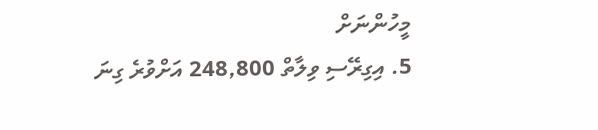މީހުންނަށް
5. އިގިރޭސި ވިލާތް 248,800 އަށްވުރެ ގިނަ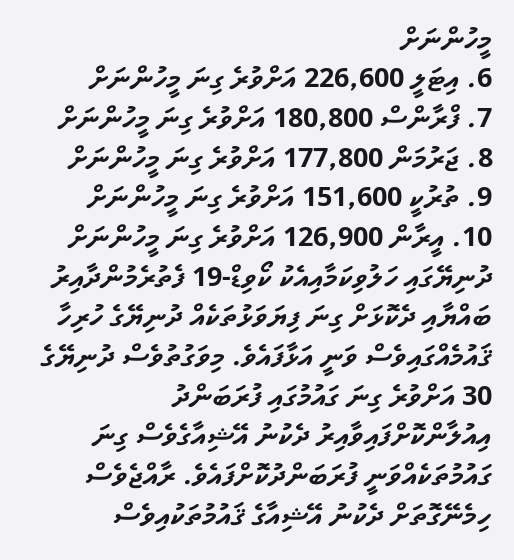މީހުންނަށް
6. އިޓަލީ 226,600 އަށްވުރެ ގިނަ މީހުންނަށް
7. ފްރާންސް 180,800 އަށްވުރެ ގިނަ މީހުންނަށް
8. ޖަރުމަން 177,800 އަށްވުރެ ގިނަ މީހުންނަށް
9. ތުރުކީ 151,600 އަށްވުރެ ގިނަ މީހުންނަށް
10. އީރާން 126,900 އަށްވުރެ ގިނަ މީހުންނަށް
ދުނިޔޭގައި ހަލުވިކަމާއިއެކު ކޯވިޑް-19 ފެތުރެމުންދާއިރު ބައްޔާއި ދެކޮޅަށް ގިނަ ފިޔަވަޅުތަކެއް ދުނިޔޭގެ ހުރިހާ ޤައުމެއްގައިވެސް ވަނީ އަޅާފައެވެ. މިވަގުތުވެސް ދުނިޔޭގެ 30 އަށްވުރެ ގިނަ ގައުމުގައި ފުރަބަންދު އިއުލާންކޮށްފައިވާއިރު ދެކުނު އޭޝިއާގެވެސް ގިނަ ގައުމުތަކެއްވަނީ ފުރަބަންދުކޮށްފައެވެ. ރާއްޖެވެސް ހިމެނޭގޮތަށް ދެކުނު އޭޝިއާގެ ޤައުމުތަކުއިވެސް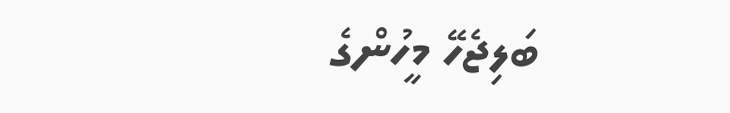ބަލިޖެހޭ މީހުންގެ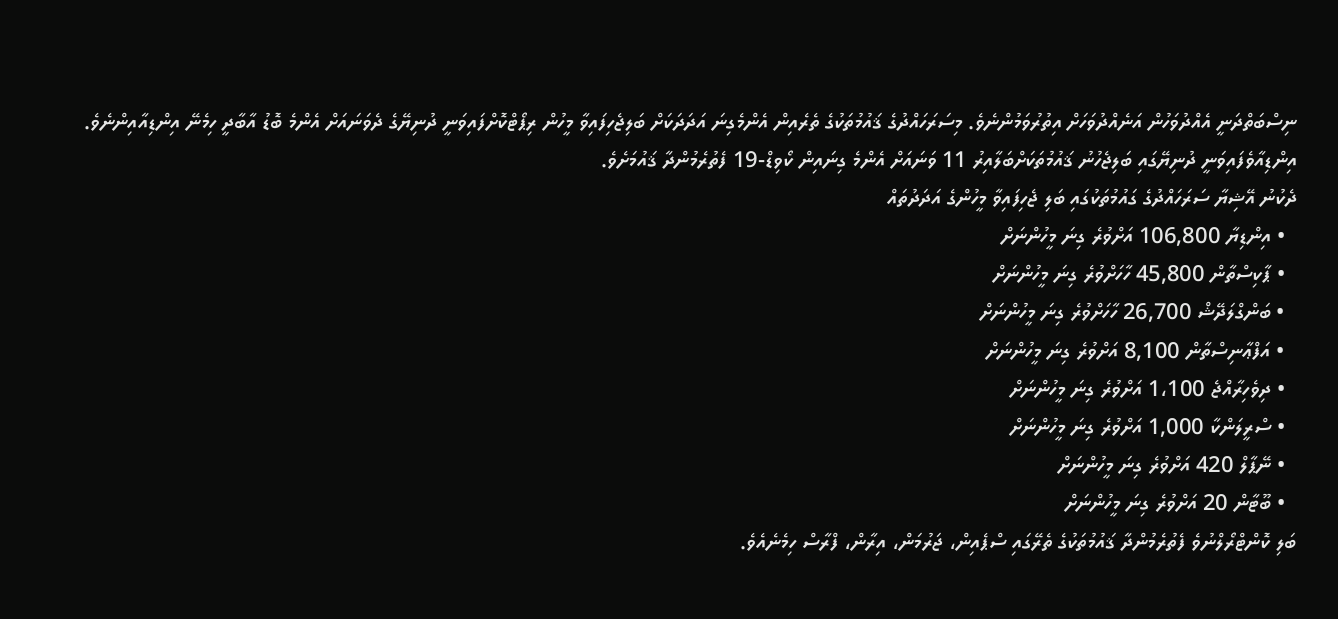ނިސްބަތްދަނީ އެއްދުވަހުން އަނެއްދުވަހަށް އިތުރުވަމުންނެވެ. މިސަރަހައްދުގެ ޤައުމުތަކުގެ ތެރެއިން އެންމެގިނަ އަދަދަކަށް ބަލިޖެހިފައިވާ މީހުން ރިޕޯޓްކޮށްފައިވަނީ ދުނިޔޭގެ ދެވަނައަށް އެންމެ ބޮޑު އާބާދީ ހިމެނޭ އިންޑިއާއިންނެވެ. އިންޑިއާވެފައިވަނީ ދުނިޔޭގައި ބަލިޖެހުނު ޤައުމުތަކަށްބަލާއިރު 11 ވަނައަށް އެންމެ ގިނައިން ކޯވިޑް-19 ފެތުރެމުންދާ ޤައުމަށެވެ.
ދެކުނު އޭޝިޔާ ސަރަހައްދުގެ ގައުމުތަކުގައި ބަލި ޖެހިފައިވާ މީހުންގެ އަދަދުތައް
  • އިންޑިޔާ 106,800 އަށްވުރެ ގިނަ މީހުންނަށް
  • ޕާކިސްތާން 45,800 ހާހަށްވުރެ ގިނަ މީހުންނަށް
  • ބަންގްލަދޭޝް 26,700 ހާހަށްވުރެ ގިނަ މީހުންނަށް
  • އަފްޢާނިސްތާން 8,100 އަށްވުރެ ގިނަ މީހުންނަށް
  • ދިވެހިރާއްޖެ 1،100 އަށްވުރެ ގިނަ މީހުންނަށް
  • ސްރީލަންކާ 1,000 އަށްވުރެ ގިނަ މީހުންނަށް
  • ނޭޕާލް 420 އަށްވުރެ ގިނަ މީހުންނަށް
  • ބޫޓާން 20 އަށްވުރެ ގިނަ މީހުންނަށް
ބަލި ކޮންޓްރޯލްނުވެ ފެތުރެމުންދާ ޤައުމުތަކުގެ ތެރޭގައި ސްޕެއިން، ޖަރުމަން، އިރާން، ފްރާސް ހިމެނެއެވެ.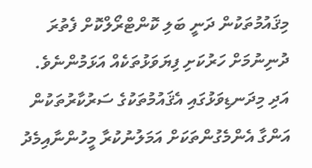މިޤައުމުތަކުން ދަނީ ބަލި ކޮންޓްރޯލްކޮށް ފެތުރަ ދުނިނުމަށް ހަރުކަށި ފިޔަވަޅުތަކެއް އަޅަމުންނެވެ. އަދި މިދަނޑިވަޅުގައި އެޤައުމުތަކުގެ ސަރުކާރުތަކުން އަންގާ އެންމެގުންތަކަށް އަމަލުނުކުރާ މީހުންނާއިމެދު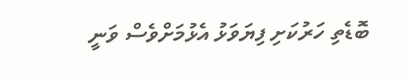ބޮޑެތި ހަރުކަށި ފިޔަވަޅު އެޅުމަށްވެސް ވަނީ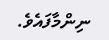ނިންމާފައެވެ.